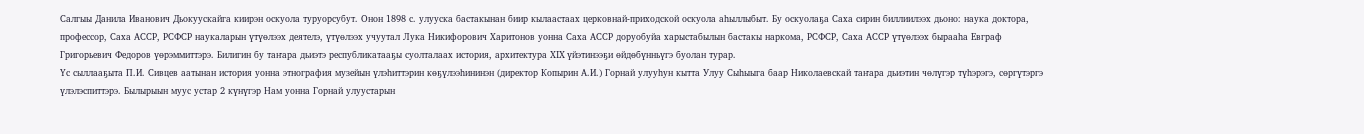Салгыы Данила Иванович Дьокуускайга киирэн оскуола туруорсубут. Онон 1898 с. улууска бастакынан биир кылаастаах церковнай-приходской оскуола аһыллыбыт. Бу оскуолаҕа Саха сирин биллиилээх дьоно: наука доктора, профессор, Саха АССР, РСФСР наукаларын үтүөлээх деятелэ, үтүөлээх учуутал Лука Никифорович Харитонов уонна Саха АССР доруобуйа харыстабылын бастакы наркома, РСФСР, Саха АССР үтүөлээх бырааһа Евграф Григорьевич Федоров үөрэммиттэрэ. Билигин бу таҥара дьиэтэ республикатааҕы суолталаах история, архитектура XIX үйэтинээҕи өйдөбүнньүгэ буолан турар.
Үс сыллааҕыта П.И. Сивцев аатынан история уонна этнография музейын үлэһиттэрин көҕүлээһининэн (директор Копырин А.И.) Горнай улууһун кытта Улуу Сыһыыга баар Николаевскай таҥара дьиэтин чөлүгэр түһэрэгэ, сөргүтэргэ үлэлэспиттэрэ. Былырыын муус устар 2 күнүгэр Нам уонна Горнай улуустарын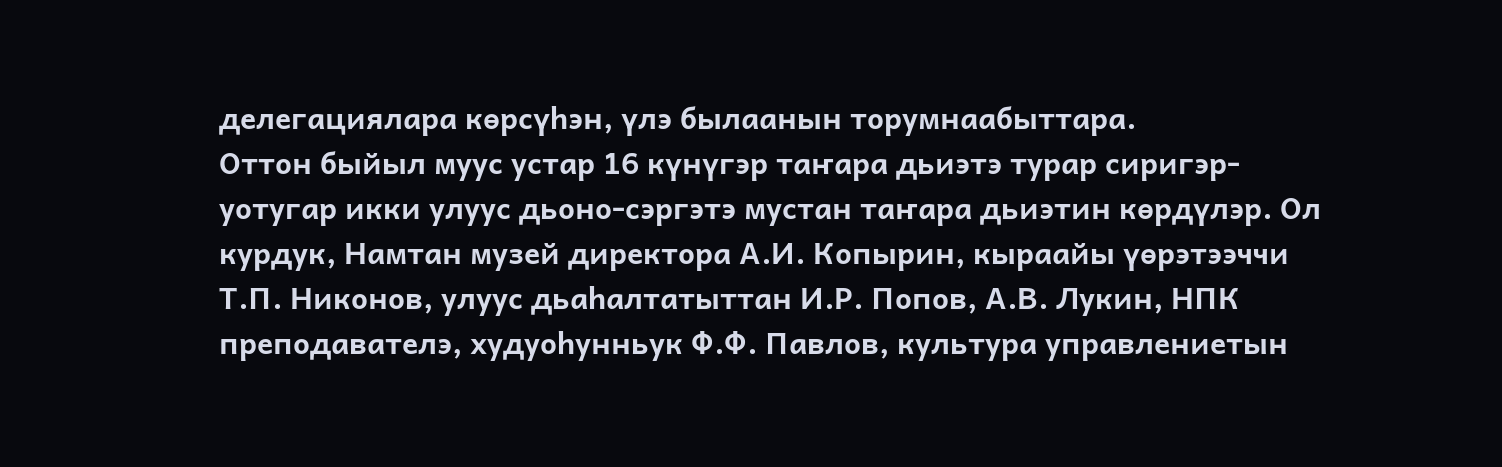делегациялара көрсүһэн, үлэ былаанын торумнаабыттара.
Оттон быйыл муус устар 16 күнүгэр таҥара дьиэтэ турар сиригэр-уотугар икки улуус дьоно-сэргэтэ мустан таҥара дьиэтин көрдүлэр. Ол курдук, Намтан музей директора А.И. Копырин, кыраайы үөрэтээччи Т.П. Никонов, улуус дьаһалтатыттан И.Р. Попов, А.В. Лукин, НПК преподавателэ, худуоһунньук Ф.Ф. Павлов, культура управлениетын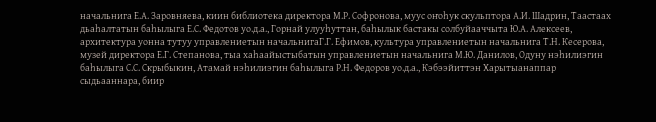начальнига Е.А. Заровняева, киин библиотека директора М.Р. Софронова, муус оҥоһук скульптора А.И. Шадрин, Таастаах дьаһалтатын баһылыга Е.С. Федотов уо.д.а., Горнай улууһуттан, баһылык бастакы солбуйааччыта Ю.А. Алексеев, архитектура уонна тутуу управлениетын начальнигаГ.Г. Ефимов, культура управлениетын начальнига Т.Н. Кесерова, музей директора Е.Г. Степанова, тыа хаһаайыстыбатын управлениетын начальнига М.Ю. Данилов, Одуну нэһилиэгин баһылыга С.С. Скрыбыкин, Атамай нэһилиэгин баһылыга Р.Н. Федоров уо.д.а., Кэбээйиттэн Харытыанаппар сыдьааннара, биир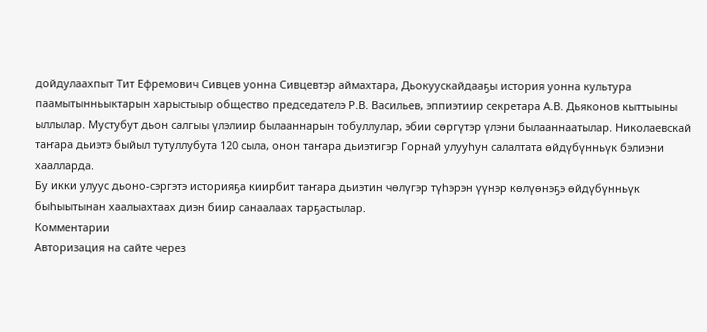дойдулаахпыт Тит Ефремович Сивцев уонна Сивцевтэр аймахтара, Дьокуускайдааҕы история уонна культура паамытынньыктарын харыстыыр общество председателэ Р.В. Васильев, эппиэтиир секретара А.В. Дьяконов кыттыыны ыллылар. Мустубут дьон салгыы үлэлиир былааннарын тобуллулар, эбии сөргүтэр үлэни былааннаатылар. Николаевскай таҥара дьиэтэ быйыл тутуллубута 120 сыла, онон таҥара дьиэтигэр Горнай улууһун салалтата өйдүбүнньүк бэлиэни хаалларда.
Бу икки улуус дьоно-сэргэтэ историяҕа киирбит таҥара дьиэтин чөлүгэр түһэрэн үүнэр көлүөнэҕэ өйдүбүнньүк быһыытынан хаалыахтаах диэн биир санаалаах тарҕастылар.
Комментарии
Авторизация на сайте через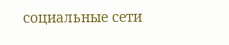социальные сети